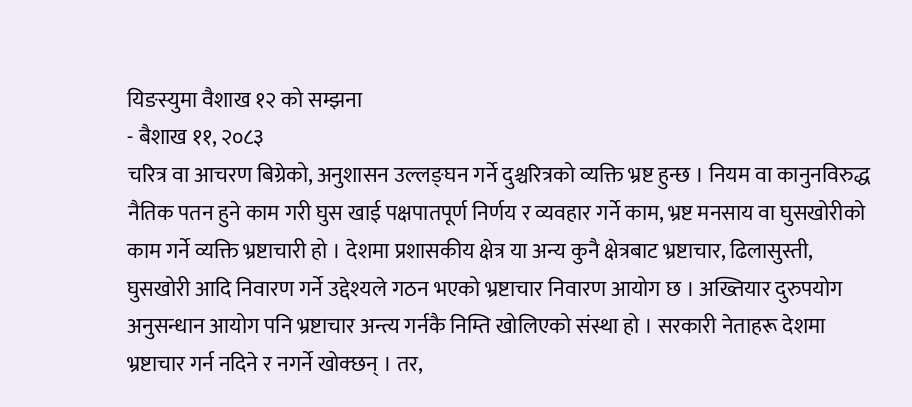यिङस्युमा वैशाख १२ को सम्झना
- बैशाख ११, २०८३
चरित्र वा आचरण बिग्रेको, अनुशासन उल्लङ्घन गर्ने दुश्चरित्रको व्यक्ति भ्रष्ट हुन्छ । नियम वा कानुनविरुद्ध नैतिक पतन हुने काम गरी घुस खाई पक्षपातपूर्ण निर्णय र व्यवहार गर्ने काम, भ्रष्ट मनसाय वा घुसखोरीको काम गर्ने व्यक्ति भ्रष्टाचारी हो । देशमा प्रशासकीय क्षेत्र या अन्य कुनै क्षेत्रबाट भ्रष्टाचार, ढिलासुस्ती, घुसखोरी आदि निवारण गर्ने उद्देश्यले गठन भएको भ्रष्टाचार निवारण आयोग छ । अख्तियार दुरुपयोग अनुसन्धान आयोग पनि भ्रष्टाचार अन्त्य गर्नकै निम्ति खोलिएको संस्था हो । सरकारी नेताहरू देशमा भ्रष्टाचार गर्न नदिने र नगर्ने खोक्छन् । तर,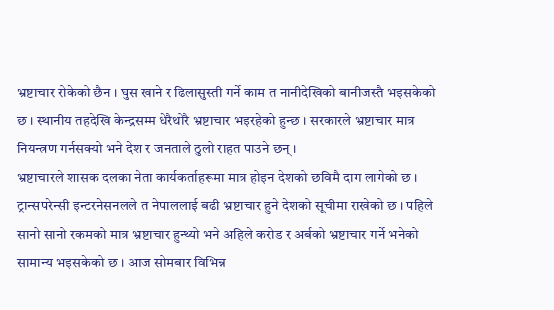भ्रष्टाचार रोकेको छैन । घुस खाने र ढिलासुस्ती गर्ने काम त नानीदेखिको बानीजस्तै भइसकेको छ । स्थानीय तहदेखि केन्द्रसम्म धेरैथोरै भ्रष्टाचार भइरहेको हुन्छ । सरकारले भ्रष्टाचार मात्र नियन्त्रण गर्नसक्यो भने देश र जनताले ठुलो राहत पाउने छन् ।
भ्रष्टाचारले शासक दलका नेता कार्यकर्ताहरूमा मात्र होइन देशको छविमै दाग लागेको छ । ट्रान्सपरेन्सी इन्टरनेसनलले त नेपाललाई बढी भ्रष्टाचार हुने देशको सूचीमा राखेको छ । पहिले सानो सानो रकमको मात्र भ्रष्टाचार हुन्थ्यो भने अहिले करोड र अर्बको भ्रष्टाचार गर्ने भनेको सामान्य भइसकेको छ । आज सोमबार विभिन्न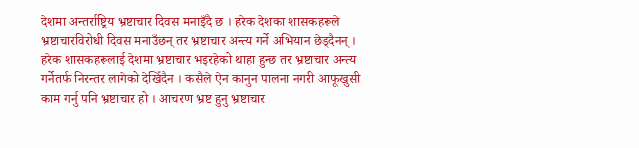देशमा अन्तर्राष्ट्रिय भ्रष्टाचार दिवस मनाइँदै छ । हरेक देशका शासकहरूले भ्रष्टाचारविरोधी दिवस मनाउँछन् तर भ्रष्टाचार अन्त्य गर्ने अभियान छेड्दैनन् । हरेक शासकहरूलाई देशमा भ्रष्टाचार भइरहेको थाहा हुन्छ तर भ्रष्टाचार अन्त्य गर्नेतर्फ निरन्तर लागेको देखिँदैन । कसैले ऐन कानुन पालना नगरी आफूखुसी काम गर्नु पनि भ्रष्टाचार हो । आचरण भ्रष्ट हुनु भ्रष्टाचार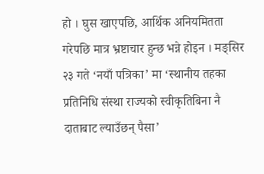हो । घुस खाएपछि, आर्थिक अनियमितता गरेपछि मात्र भ्रष्टाचार हुन्छ भन्ने होइन । मङ्सिर २३ गते ‘नयाँ पत्रिका’ मा ‘स्थानीय तहका प्रतिनिधि संस्था राज्यको स्वीकृतिबिना नै दाताबाट ल्याउँछन् पैसा’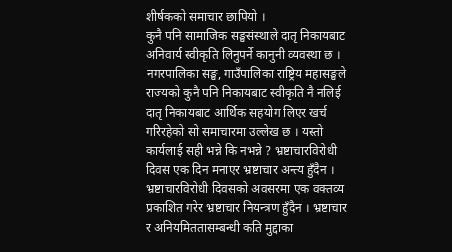शीर्षकको समाचार छापियो ।
कुनै पनि सामाजिक सङ्घसंस्थाले दातृ निकायबाट अनिवार्य स्वीकृति लिनुपर्ने कानुनी व्यवस्था छ । नगरपालिका सङ्घ, गाउँपालिका राष्ट्रिय महासङ्घले राज्यको कुनै पनि निकायबाट स्वीकृति नै नलिई दातृ निकायबाट आर्थिक सहयोग लिएर खर्च गरिरहेको सो समाचारमा उल्लेख छ । यस्तो कार्यलाई सही भन्ने कि नभन्ने ? भ्रष्टाचारविरोधी दिवस एक दिन मनाएर भ्रष्टाचार अन्त्य हुँदैन । भ्रष्टाचारविरोधी दिवसको अवसरमा एक वक्तव्य प्रकाशित गरेर भ्रष्टाचार नियन्त्रण हुँदैन । भ्रष्टाचार र अनियमिततासम्बन्धी कति मुद्दाका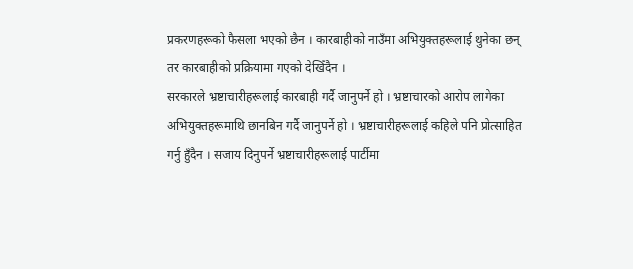प्रकरणहरूको फैसला भएको छैन । कारबाहीको नाउँमा अभियुक्तहरूलाई थुनेका छन् तर कारबाहीको प्रक्रियामा गएको देखिँदैन ।
सरकारले भ्रष्टाचारीहरूलाई कारबाही गर्दै जानुपर्ने हो । भ्रष्टाचारको आरोप लागेका अभियुक्तहरूमाथि छानबिन गर्दै जानुपर्ने हो । भ्रष्टाचारीहरूलाई कहिले पनि प्रोत्साहित गर्नु हुँदैन । सजाय दिनुपर्ने भ्रष्टाचारीहरूलाई पार्टीमा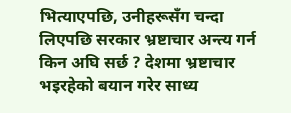भित्याएपछि, उनीहरूसँग चन्दा लिएपछि सरकार भ्रष्टाचार अन्त्य गर्न किन अघि सर्छ ? देशमा भ्रष्टाचार भइरहेको बयान गरेर साध्य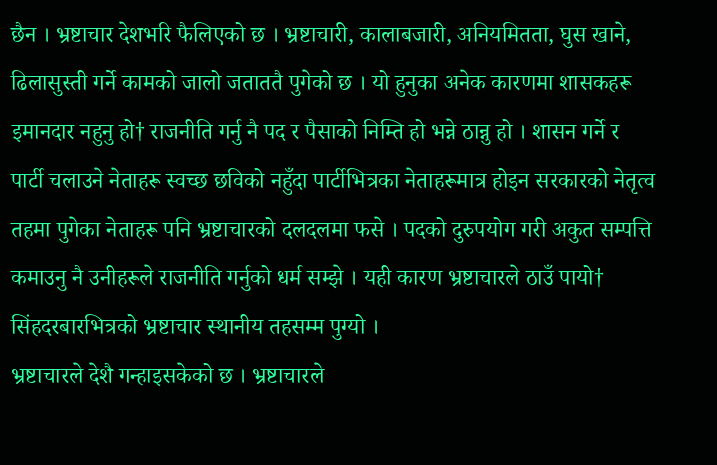छैन । भ्रष्टाचार देशभरि फैलिएको छ । भ्रष्टाचारी, कालाबजारी, अनियमितता, घुस खाने, ढिलासुस्ती गर्ने कामको जालो जताततै पुगेको छ । यो हुनुका अनेक कारणमा शासकहरू इमानदार नहुनु हो† राजनीति गर्नु नै पद र पैसाको निम्ति हो भन्ने ठान्नु हो । शासन गर्ने र पार्टी चलाउने नेताहरू स्वच्छ छविको नहुँदा पार्टीभित्रका नेताहरूमात्र होइन सरकारको नेतृत्व तहमा पुगेका नेताहरू पनि भ्रष्टाचारको दलदलमा फसे । पदको दुरुपयोग गरी अकुत सम्पत्ति कमाउनु नै उनीहरूले राजनीति गर्नुको धर्म सम्झे । यही कारण भ्रष्टाचारले ठाउँ पायो† सिंहदरबारभित्रको भ्रष्टाचार स्थानीय तहसम्म पुग्यो ।
भ्रष्टाचारले देशै गन्हाइसकेको छ । भ्रष्टाचारले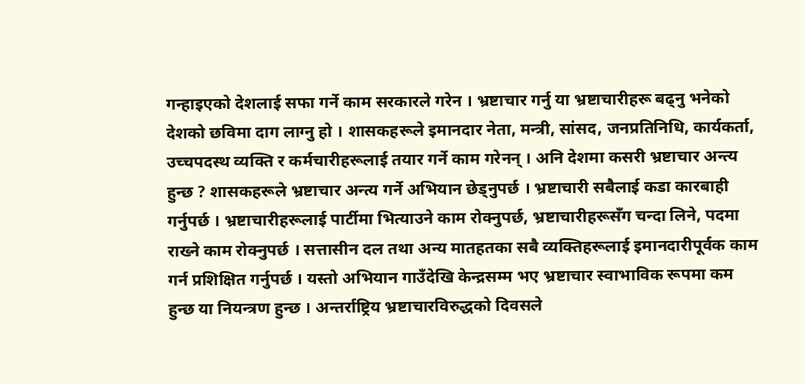गन्हाइएको देशलाई सफा गर्ने काम सरकारले गरेन । भ्रष्टाचार गर्नु या भ्रष्टाचारीहरू बढ्नु भनेको देशको छविमा दाग लाग्नु हो । शासकहरूले इमानदार नेता, मन्त्री, सांसद, जनप्रतिनिधि, कार्यकर्ता, उच्चपदस्थ व्यक्ति र कर्मचारीहरूलाई तयार गर्ने काम गरेनन् । अनि देशमा कसरी भ्रष्टाचार अन्त्य हुन्छ ? शासकहरूले भ्रष्टाचार अन्त्य गर्ने अभियान छेड्नुपर्छ । भ्रष्टाचारी सबैलाई कडा कारबाही गर्नुपर्छ । भ्रष्टाचारीहरूलाई पार्टीमा भित्याउने काम रोक्नुपर्छ, भ्रष्टाचारीहरूसँग चन्दा लिने, पदमा राख्ने काम रोक्नुपर्छ । सत्तासीन दल तथा अन्य मातहतका सबै व्यक्तिहरूलाई इमानदारीपूर्वक काम गर्न प्रशिक्षित गर्नुपर्छ । यस्तो अभियान गाउँदेखि केन्द्रसम्म भए भ्रष्टाचार स्वाभाविक रूपमा कम हुन्छ या नियन्त्रण हुन्छ । अन्तर्राष्ट्रिय भ्रष्टाचारविरुद्धको दिवसले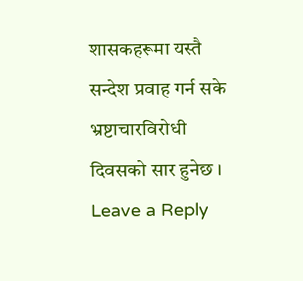शासकहरूमा यस्तै सन्देश प्रवाह गर्न सके भ्रष्टाचारविरोधी दिवसको सार हुनेछ ।
Leave a Reply